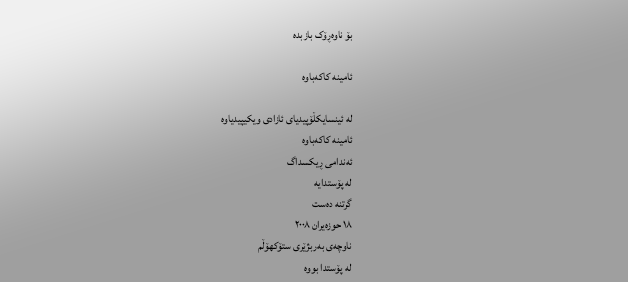بۆ ناوەڕۆک بازبدە

ئامینە کاکەباوە

لە ئینسایکڵۆپیدیای ئازادی ویکیپیدیاوە
ئامینە کاکەباوە
ئەندامی ڕیکسداگ
لە پۆستدایە
گرتنە دەست
١٨ حوزەیران ٢٠٠٨
ناوچەی بەربژێری ستۆکھۆڵم
لە پۆستدا بووە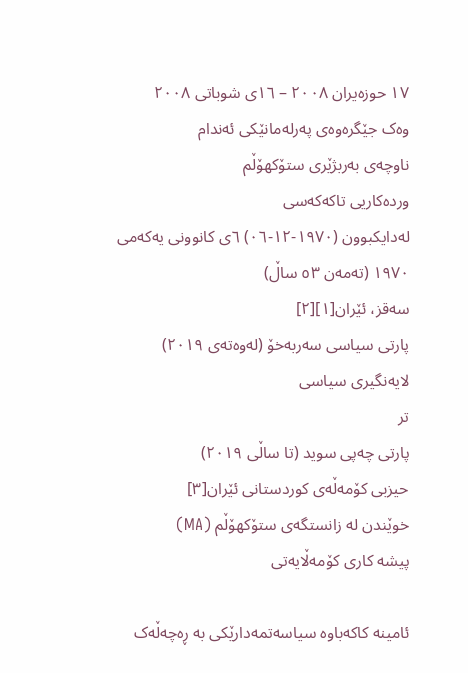١٧ حوزەیران ٢٠٠٨ – ١٦ی شوباتی ٢٠٠٨
وەک جێگرەوەی پەرلەمانێکی ئەندام
ناوچەی بەربژێری ستۆکھۆڵم
وردەکاریی تاکەکەسی
لەدایکبوون (١٩٧٠-١٢-٠٦) ٦ی کانوونی یەکەمی ١٩٧٠ (تەمەن ٥٣ ساڵ)
سەقز، ئێران[١][٢]
پارتی سیاسی سەربەخۆ (لەوەتەی ٢٠١٩)
لایەنگیری سیاسی
تر
پارتی چەپی سوید (تا ساڵی ٢٠١٩)
حیزبی کۆمەڵەی کوردستانی ئێران[٣]
خوێندن لە زانستگەی ستۆکھۆڵم (MA)
پیشە کاری کۆمەڵایەتی

ئامینە کاکەباوە سیاسەتمەدارێکی بە ڕەچەڵەک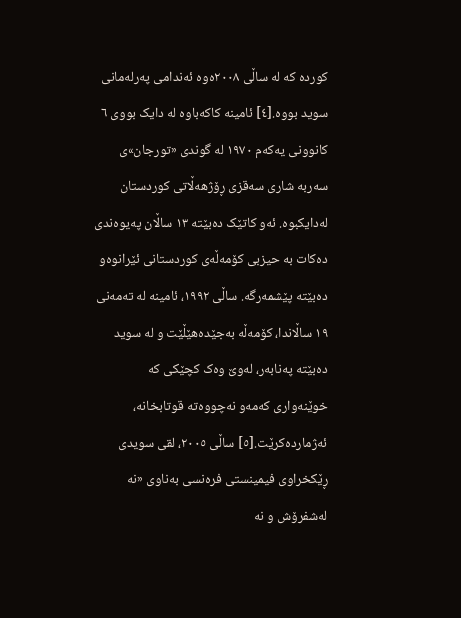کوردە کە لە ساڵی ٢٠٠٨ەوە ئەندامی پەرلەمانی سوید بووە.[٤] ئامینە کاکەباوە لە دایک بووی ٦ کانوونی یەکەم ١٩٧٠ لە گوندی «تورجان»ی سەربە شاری سەقزی ڕۆژھەڵاتی کوردستان لەدایکبوە. ئەو کاتێک دەبێتە ١٣ ساڵان پەیوەندی دەکات بە حیزبی کۆمەڵەی کوردستانی ئێرانوەو دەبێتە پێشمەرگە. ساڵی ١٩٩٢، ئامینە لە تەمەنی ١٩ ساڵاندا، کۆمەڵە بەجێدەھێڵێت و لە سوید دەبێتە پەنابەر، لەوێ وەک کچێکی کە خوێنەواری کەمەو نەچووەتە قوتابخانە، ئەژماردەکرێت.[٥] ساڵی ٢٠٠٥، لقی سویدی ڕێکخراوی فیمینستی فرەنسی بەناوی «نە لەشفرۆش و نە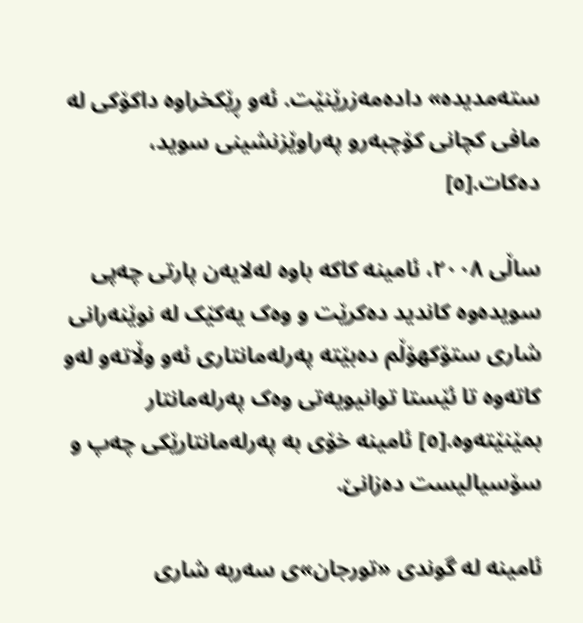ستەمدیدە» دادەمەزرێنێت. ئەو ڕێکخراوە داکۆکی لە مافی کچانی کۆچبەرو پەراوێزنشینی سوید، دەکات.[٥]

ساڵی ٢٠٠٨، ئامینە کاکە باوە لەلایەن پارتی چەپی سویدەوە کاندید دەکرێت و وەک یەکێک لە نوێنەرانی شاری ستۆکھۆڵم دەبێتە پەرلەمانتاری ئەو وڵاتەو لەو کاتەوە تا ئێستا توانیویەتی وەک پەرلەمانتار بمێنێتەوە.[٥] ئامینە خۆی بە پەرلەمانتارێکی چەپ و سۆسیالیست دەزانێ.

ئامینە لە گوندی «تورجان»ی سەربە شاری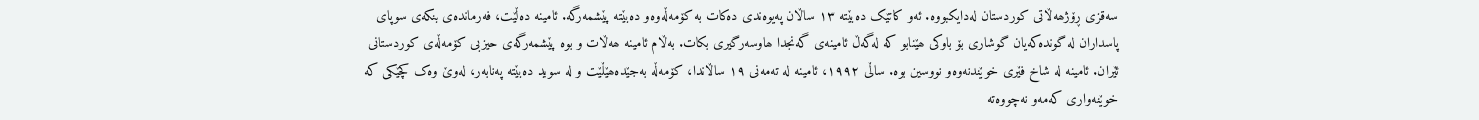سەقزی ڕۆژھەڵاتی کوردستان لەدایکبووە. ئەو کاتێک دەبێتە ١٣ ساڵان پەیوەندی دەکات بە کۆمەڵەوەو دەبێتە پێشمەرگە. ئامینە دەڵێت، فەرماندەی بنکەی سوپای پاسداران لە گوندەکەیان گوشاری بۆ باوکی ھێنابو کە لەگەڵ ئامینەی گەنجدا ھاوسەرگیری بکات. بەڵام ئامینە ھەڵات و بوە پێشمەرگەی حیزبی کۆمەڵەی کوردستانی ئێران. ئامینە لە شاخ فێری خوێندنەوەو نووسین بوە. ساڵی ١٩٩٢، ئامینە لە تەمەنی ١٩ ساڵاندا، کۆمەڵە بەجێدەھێڵێت و لە سوید دەبێتە پەنابەر، لەوێ وەک کچێکی کە خوێنەواری کەمەو نەچووەتە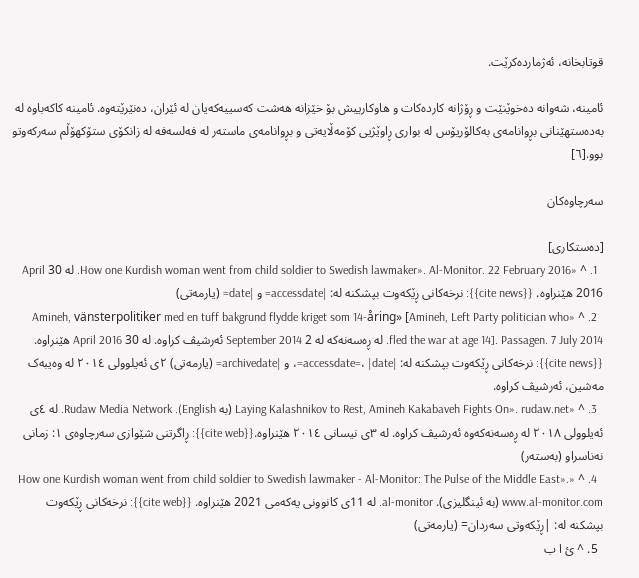قوتابخانە، ئەژماردەکرێت.

ئامینە، شەوانە دەخوێنێت و ڕۆژانە کاردەکات و ھاوکارییش بۆ خێزانە ھەشت کەسییەکەیان لە ئێران، دەنێرێتەوە. ئامینە کاکەباوە لە بەدەستھێنانی بڕوانامەی بەکالۆریۆس لە بواری ڕاوێژیی کۆمەڵایەتی و بڕوانامەی ماستەر لە فەلسەفە لە زانکۆی ستۆکھۆڵم سەرکەوتو بوو.[٦]

سەرچاوەکان

[دەستکاری]
  1. ^ «How one Kurdish woman went from child soldier to Swedish lawmaker». Al-Monitor. 22 February 2016. لە 30 April 2016 ھێنراوە. {{cite news}}: نرخەکانی ڕێکەوت بپشکنە لە: |accessdate= و |date= (یارمەتی)
  2. ^ «Amineh, vänsterpolitiker med en tuff bakgrund flydde kriget som 14-åring» [Amineh, Left Party politician who fled the war at age 14]. Passagen. 7 July 2014. لە ڕەسەنەکە لە 2 September 2014 ئەرشیڤ کراوە. لە 30 April 2016 ھێنراوە. {{cite news}}: نرخەکانی ڕێکەوت بپشکنە لە: |accessdate=، |date=، و |archivedate= (یارمەتی) ٢ی ئەیلوولی ٢٠١٤ لە وەیبەک مەشین، ئەرشیڤ کراوە.
  3. ^ «Laying Kalashnikov to Rest, Amineh Kakabaveh Fights On». rudaw.net (بە English). Rudaw Media Network. لە ٤ی ئەیلوولی ٢٠١٨ لە ڕەسەنەکەوە ئەرشیڤ کراوە. لە ٣ی نیسانی ٢٠١٤ ھێنراوە.{{cite web}}: ڕاگرتنی شێوازی سەرچاوەی ١: زمانی نەناسراو (بەستەر)
  4. ^ «How one Kurdish woman went from child soldier to Swedish lawmaker - Al-Monitor: The Pulse of the Middle East». www.al-monitor.com (بە ئینگلیزی). al-monitor. لە 11ی کانوونی یەکەمی 2021 ھێنراوە. {{cite web}}: نرخەکانی ڕێکەوت بپشکنە لە: |ڕێکەوتی سەردان= (یارمەتی)
  5. ^ ئ ا ب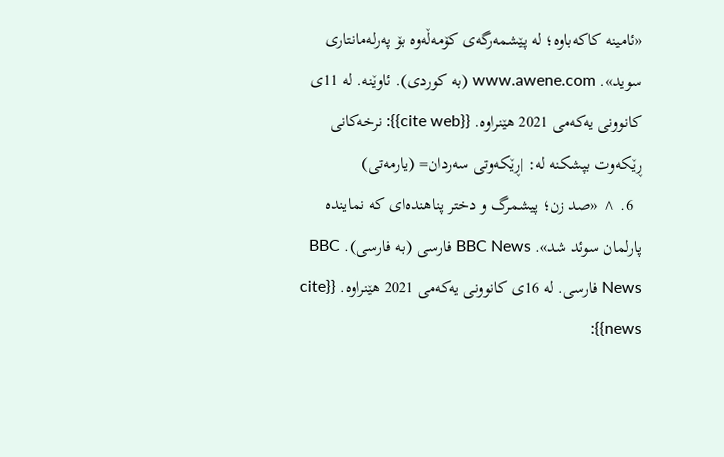«ئامینە کاکەباوە؛ لە پێشمەرگەی کۆمەڵەوە بۆ پەرلەمانتاری سوید». www.awene.com (بە کوردی). ئاوێنە. لە 11ی کانوونی یەکەمی 2021 ھێنراوە. {{cite web}}: نرخەکانی ڕێکەوت بپشکنە لە: |ڕێکەوتی سەردان= (یارمەتی)
  6. ^ «صد زن؛ پیشمرگ و دختر پناھندەای کە نمایندە پارلمان سوئد شد». BBC News فارسی (بە فارسی). BBC News فارسی. لە 16ی کانوونی یەکەمی 2021 ھێنراوە. {{cite news}}: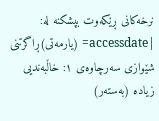نرخەکانی ڕێکەوت بپشکنە لە: |accessdate= (یارمەتی)ڕاگرتنی شێوازی سەرچاوەی ١: خاڵبەندیی زیادە (بەستەر)